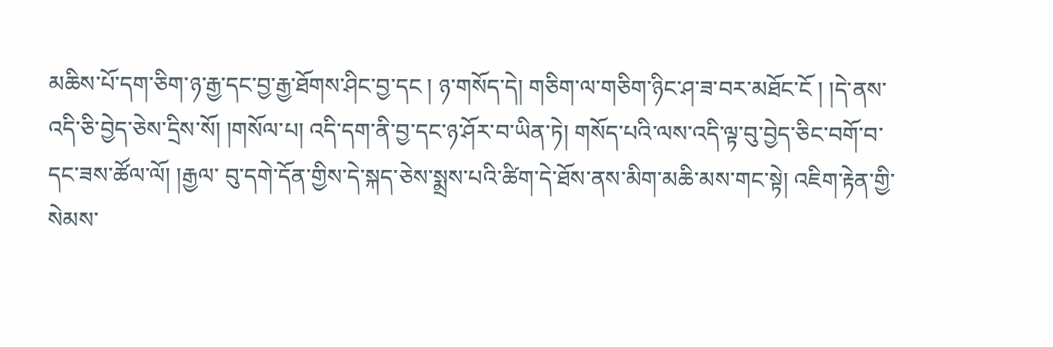མཆིས་པོ་དག་ཅིག་ཉ་རྒྱ་དང་བྱ་རྒྱ་ཐོགས་ཤིང་བྱ་དང ། ཉ་གསོད་དེ། གཅིག་ལ་གཅིག་ཉིང་ཤ་ཟ་བར་མཐོང་ངོ ། །དེ་ནས་འདི་ཅི་བྱེད་ཅེས་དྲིས་སོ། །གསོལ་པ། འདི་དག་ནི་བྱ་དང་ཉ་ཤོར་བ་ཡིན་ཏེ། གསོད་པའི་ལས་འདི་ལྟ་བུ་བྱེད་ཅིང་བགོ་བ་དང་ཟས་ཚོལ་ལོ། །རྒྱལ་ བུ་དགེ་དོན་གྱིས་དེ་སྐད་ཅེས་སྨྲས་པའི་ཚིག་དེ་ཐོས་ནས་མིག་མཆི་མས་གང་སྟེ། འཇིག་རྟེན་གྱི་སེམས་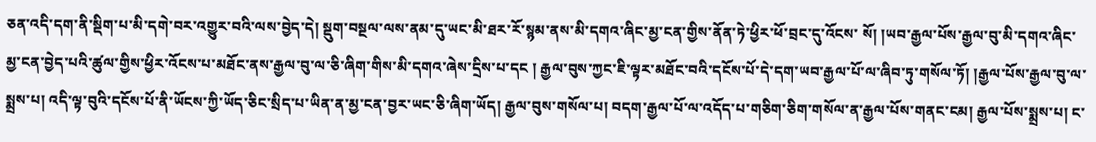ཅན་འདི་དག་ནི་སྡིག་པ་མི་དགེ་བར་འགྱུར་བའི་ལས་བྱེད་དེ། སྡུག་བསྔལ་ལས་ནམ་དུ་ཡང་མི་ཐར་རོ་སྙམ་ནས་མི་དགའ་ཞིང་མྱ་ངན་གྱིས་ནོན་ཏེ་ཕྱིར་ཕོ་བྲང་དུ་འོངས་ སོ། །ཡབ་རྒྱལ་པོས་རྒྱལ་བུ་མི་དགའ་ཞིང་མྱ་ངན་བྱེད་པའི་ཚུལ་གྱིས་ཕྱིར་འོངས་པ་མཐོང་ནས་རྒྱལ་བུ་ལ་ཅི་ཞིག་གིས་མི་དགའ་ཞེས་དྲིས་པ་དང ། རྒྱལ་བུས་ཀྱང་ཇི་ལྟར་མཐོང་བའི་དངོས་པོ་དེ་དག་ཡབ་རྒྱལ་པོ་ལ་ཞིབ་ཏུ་གསོལ་ཏོ། །རྒྱལ་པོས་རྒྱལ་བུ་ལ་སྨྲས་པ། འདི་ལྟ་བུའི་དངོས་པོ་ནི་ཡོངས་ཀྱི་ཡོད་ཅིང་སྲིད་པ་ཡིན་ན་མྱ་ངན་བྱར་ཡང་ཅི་ཞིག་ཡོད། རྒྱལ་བུས་གསོལ་པ། བདག་རྒྱལ་པོ་ལ་འདོད་པ་གཅིག་ཅིག་གསོལ་ན་རྒྱལ་པོས་གནང་ངམ། རྒྱལ་པོས་སྨྲས་པ། ང་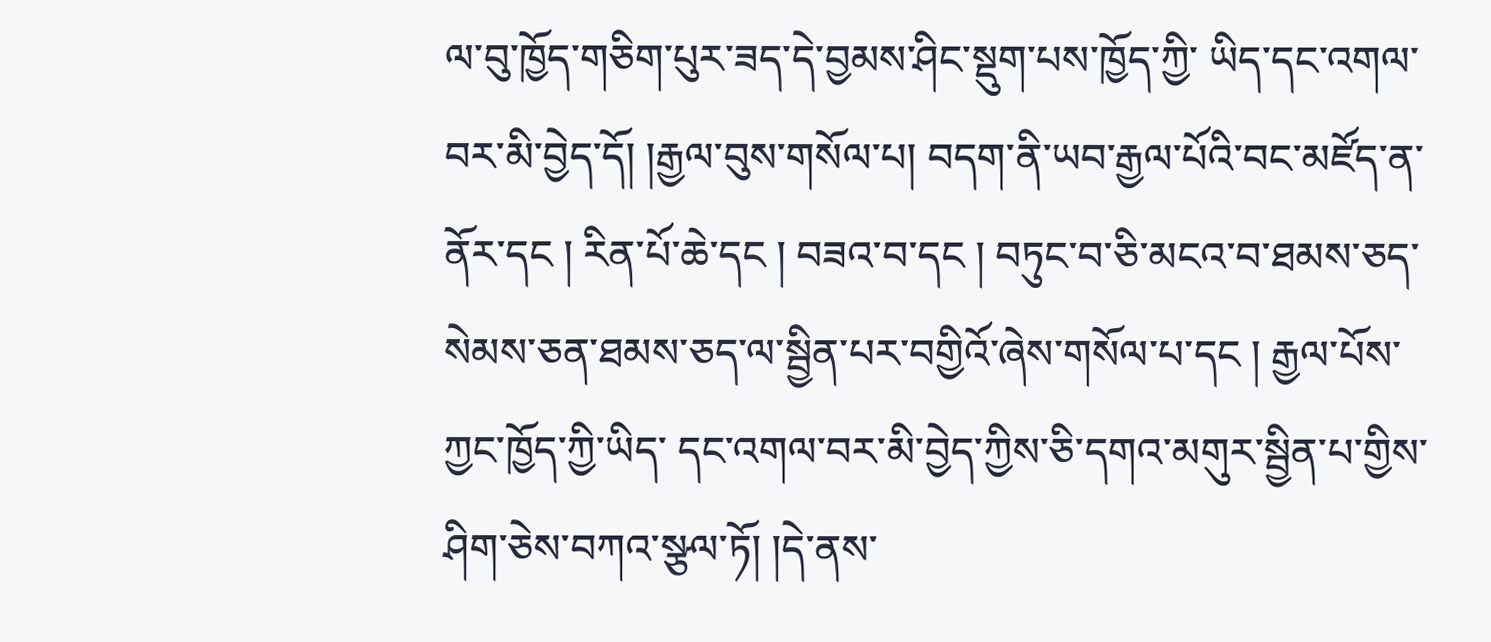ལ་བུ་ཁྱོད་གཅིག་པུར་ཟད་དེ་བྱམས་ཤིང་སྡུག་པས་ཁྱོད་ཀྱི་ ཡིད་དང་འགལ་བར་མི་བྱེད་དོ། །རྒྱལ་བུས་གསོལ་པ། བདག་ནི་ཡབ་རྒྱལ་པོའི་བང་མཛོད་ན་ནོར་དང ། རིན་པོ་ཆེ་དང ། བཟའ་བ་དང ། བཏུང་བ་ཅི་མངའ་བ་ཐམས་ཅད་སེམས་ཅན་ཐམས་ཅད་ལ་སྦྱིན་པར་བགྱིའོ་ཞེས་གསོལ་པ་དང ། རྒྱལ་པོས་ཀྱང་ཁྱོད་ཀྱི་ཡིད་ དང་འགལ་བར་མི་བྱེད་ཀྱིས་ཅི་དགའ་མགུར་སྦྱིན་པ་གྱིས་ཤིག་ཅེས་བཀའ་སྩལ་ཏོ། །དེ་ནས་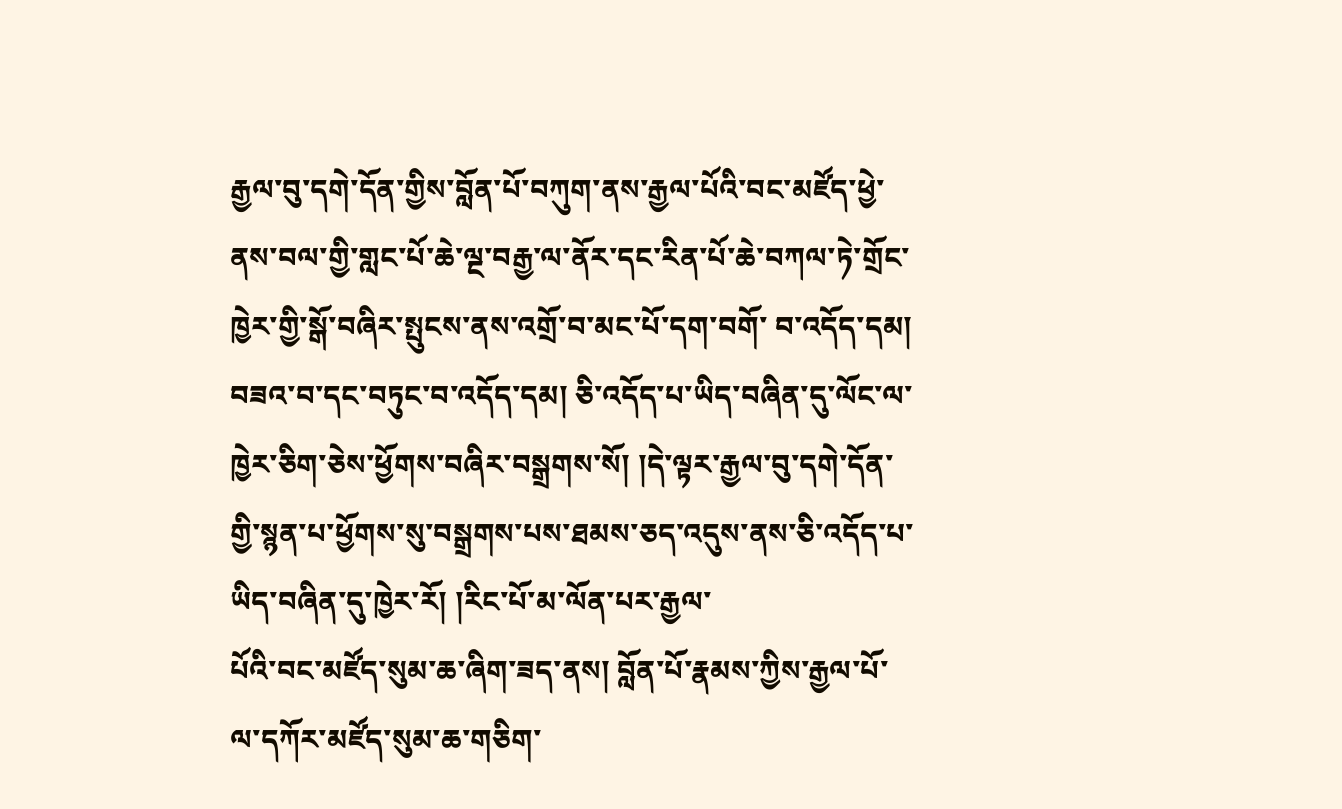རྒྱལ་བུ་དགེ་དོན་གྱིས་བློན་པོ་བཀུག་ནས་རྒྱལ་པོའི་བང་མཛོད་ཕྱེ་ནས་བལ་གྱི་གླང་པོ་ཆེ་ལྔ་བརྒྱ་ལ་ནོར་དང་རིན་པོ་ཆེ་བཀལ་ཏེ་གྲོང་ཁྱེར་གྱི་སྒོ་བཞིར་སྤུངས་ནས་འགྲོ་བ་མང་པོ་དག་བགོ་ བ་འདོད་དམ། བཟའ་བ་དང་བཏུང་བ་འདོད་དམ། ཅི་འདོད་པ་ཡིད་བཞིན་དུ་ལོང་ལ་ཁྱེར་ཅིག་ཅེས་ཕྱོགས་བཞིར་བསྒྲགས་སོ། །དེ་ལྟར་རྒྱལ་བུ་དགེ་དོན་གྱི་སྙན་པ་ཕྱོགས་སུ་བསྒྲགས་པས་ཐམས་ཅད་འདུས་ནས་ཅི་འདོད་པ་ཡིད་བཞིན་དུ་ཁྱེར་རོ། །རིང་པོ་མ་ལོན་པར་རྒྱལ་
པོའི་བང་མཛོད་སུམ་ཆ་ཞིག་ཟད་ནས། བློན་པོ་རྣམས་ཀྱིས་རྒྱལ་པོ་ལ་དཀོར་མཛོད་སུམ་ཆ་གཅིག་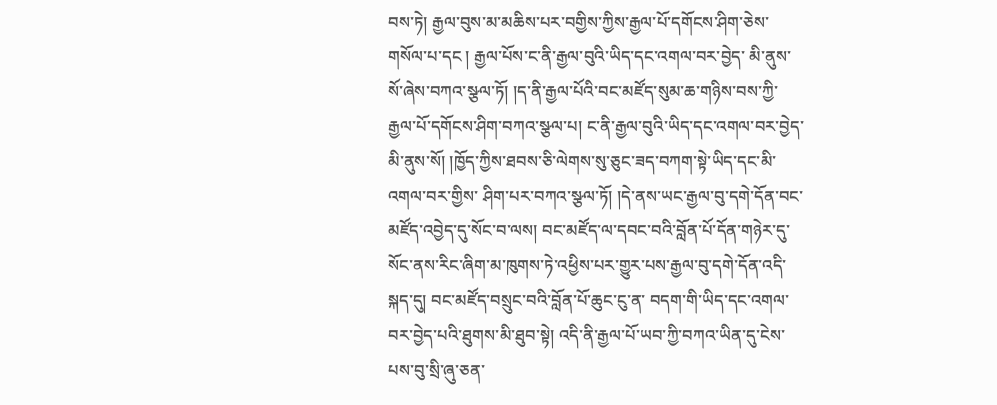བས་ཏེ། རྒྱལ་བུས་མ་མཆིས་པར་བགྱིས་ཀྱིས་རྒྱལ་པོ་དགོངས་ཤིག་ཅེས་གསོལ་པ་དང ། རྒྱལ་པོས་ང་ནི་རྒྱལ་བུའི་ཡིད་དང་འགལ་བར་བྱེད་ མི་ནུས་སོ་ཞེས་བཀའ་སྩལ་ཏོ། །ད་ནི་རྒྱལ་པོའི་བང་མཛོད་སུམ་ཆ་གཉིས་བས་ཀྱི་རྒྱལ་པོ་དགོངས་ཤིག་བཀའ་སྩལ་པ། ང་ནི་རྒྱལ་བུའི་ཡིད་དང་འགལ་བར་བྱེད་མི་ནུས་སོ། །ཁྱོད་ཀྱིས་ཐབས་ཅི་ལེགས་སུ་ཅུང་ཟད་བཀག་སྟེ་ཡིད་དང་མི་འགལ་བར་གྱིས་ ཤིག་པར་བཀའ་སྩལ་ཏོ། །དེ་ནས་ཡང་རྒྱལ་བུ་དགེ་དོན་བང་མཛོད་འབྱེད་དུ་སོང་བ་ལས། བང་མཛོད་ལ་དབང་བའི་བློན་པོ་དོན་གཉེར་དུ་སོང་ནས་རིང་ཞིག་མ་ཁུགས་ཏེ་འཕྱིས་པར་གྱུར་པས་རྒྱལ་བུ་དགེ་དོན་འདི་སྐད་དུ། བང་མཛོད་བསྲུང་བའི་བློན་པོ་ཆུང་ངུ་ན་ བདག་གི་ཡིད་དང་འགལ་བར་བྱེད་པའི་ཐུགས་མི་ཐུབ་སྟེ། འདི་ནི་རྒྱལ་པོ་ཡབ་ཀྱི་བཀའ་ཡིན་དུ་ངེས་པས་བུ་སྲི་ཞུ་ཅན་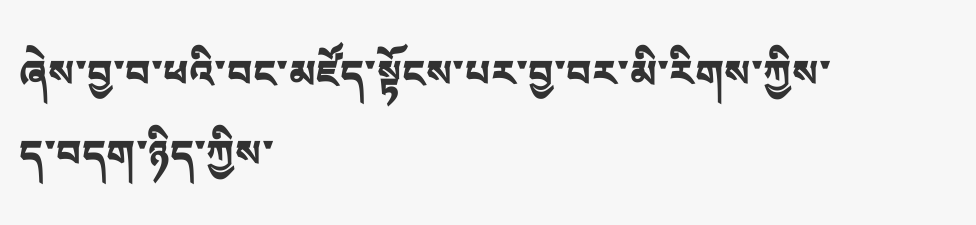ཞེས་བྱ་བ་ཕའི་བང་མཛོད་སྟོངས་པར་བྱ་བར་མི་རིགས་ཀྱིས་ད་བདག་ཉིད་ཀྱིས་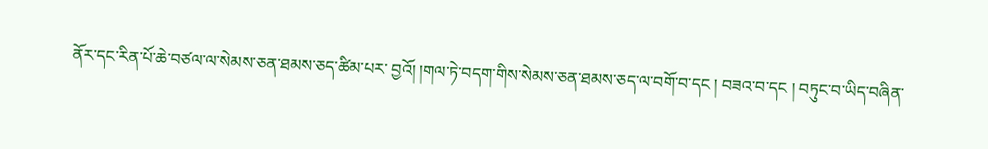ནོར་དང་རིན་པོ་ཆེ་བཙལ་ལ་སེམས་ཅན་ཐམས་ཅད་ཚིམ་པར་ བྱའོ། །གལ་ཏེ་བདག་གིས་སེམས་ཅན་ཐམས་ཅད་ལ་བགོ་བ་དང ། བཟའ་བ་དང ། བཏུང་བ་ཡིད་བཞིན་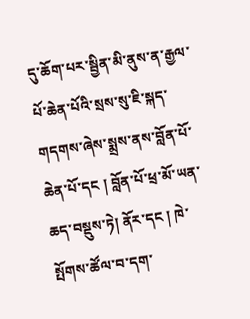དུ་ཆོག་པར་སྦྱིན་མི་ནུས་ན་རྒྱལ་པོ་ཆེན་པོའི་སྲས་སུ་ཇི་སྐད་གདགས་ཞེས་སྨྲས་ནས་བློན་པོ་ཆེན་པོ་དང ། བློན་པོ་ཕྲ་མོ་ཡན་ཆད་བསྡུས་ཏེ། ནོར་དང ། ཁེ་ སྤོགས་ཚོལ་བ་དག་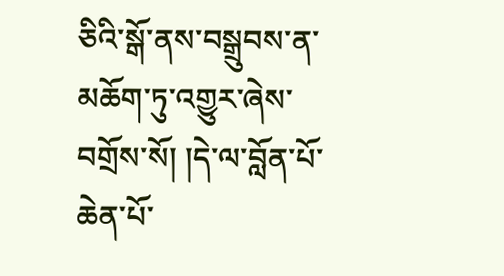ཅིའི་སྒོ་ནས་བསྒྲུབས་ན་མཆོག་ཏུ་འགྱུར་ཞེས་བགྲོས་སོ། །དེ་ལ་བློན་པོ་ཆེན་པོ་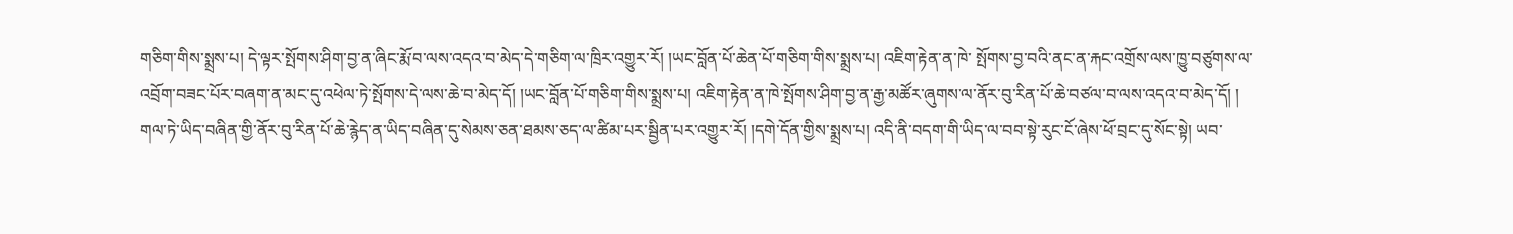གཅིག་གིས་སྨྲས་པ། དེ་ལྟར་སྤོགས་ཤིག་བྱ་ན་ཞིང་རྨོ་བ་ལས་འདའ་བ་མེད་དེ་གཅིག་ལ་ཁྲིར་འགྱུར་རོ། །ཡང་བློན་པོ་ཆེན་པོ་གཅིག་གིས་སྨྲས་པ། འཇིག་རྟེན་ན་ཁེ་ སྤོགས་བྱ་བའི་ནང་ན་རྐང་འགྲོས་ལས་ཁྱུ་བཙུགས་ལ་འབྲོག་བཟང་པོར་བཞག་ན་མང་དུ་འཕེལ་ཏེ་སྤོགས་དེ་ལས་ཆེ་བ་མེད་དོ། །ཡང་བློན་པོ་གཅིག་གིས་སྨྲས་པ། འཇིག་རྟེན་ན་ཁེ་སྤོགས་ཤིག་བྱ་ན་རྒྱ་མཚོར་ཞུགས་ལ་ནོར་བུ་རིན་པོ་ཆེ་བཙལ་བ་ལས་འདའ་བ་མེད་དོ། །
གལ་ཏེ་ཡིད་བཞིན་གྱི་ནོར་བུ་རིན་པོ་ཆེ་རྙེད་ན་ཡིད་བཞིན་དུ་སེམས་ཅན་ཐམས་ཅད་ལ་ཚིམ་པར་སྦྱིན་པར་འགྱུར་རོ། །དགེ་དོན་གྱིས་སྨྲས་པ། འདི་ནི་བདག་གི་ཡིད་ལ་བབ་སྟེ་རུང་ངོ་ཞེས་ཕོ་བྲང་དུ་སོང་སྟེ། ཡབ་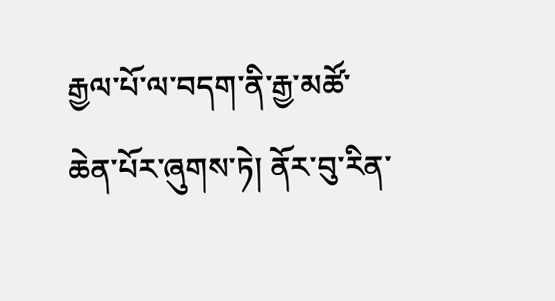རྒྱལ་པོ་ལ་བདག་ནི་རྒྱ་མཚོ་ཆེན་པོར་ཞུགས་ཏེ། ནོར་བུ་རིན་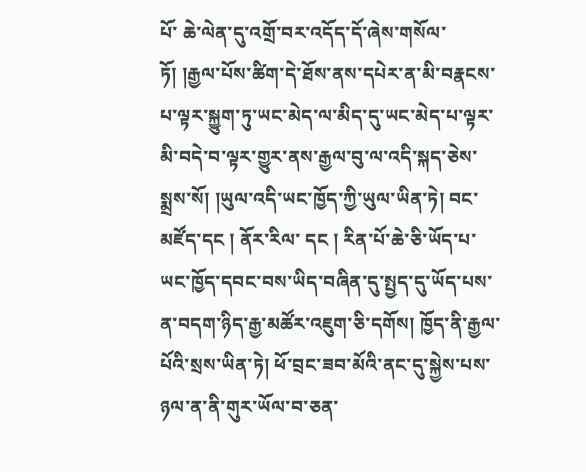པོ་ ཆེ་ལེན་དུ་འགྲོ་བར་འདོད་དོ་ཞེས་གསོལ་ཏོ། །རྒྱལ་པོས་ཚིག་དེ་ཐོས་ནས་དཔེར་ན་མི་བརྣངས་པ་ལྟར་སྐྱུག་ཏུ་ཡང་མེད་ལ་མིད་དུ་ཡང་མེད་པ་ལྟར་མི་བདེ་བ་ལྟར་གྱུར་ནས་རྒྱལ་བུ་ལ་འདི་སྐད་ཅེས་སྨྲས་སོ། །ཡུལ་འདི་ཡང་ཁྱོད་ཀྱི་ཡུལ་ཡིན་ཏེ། བང་མཛོད་དང ། ནོར་རིལ་ དང ། རིན་པོ་ཆེ་ཅི་ཡོད་པ་ཡང་ཁྱོད་དབང་བས་ཡིད་བཞིན་དུ་སྤྱད་དུ་ཡོད་པས་ན་བདག་ཉིད་རྒྱ་མཚོར་འཇུག་ཅི་དགོས། ཁྱོད་ནི་རྒྱལ་པོའི་སྲས་ཡིན་ཏེ། ཕོ་བྲང་ཟབ་མོའི་ནང་དུ་སྐྱེས་པས་ཉལ་ན་ནི་གུར་ཡོལ་བ་ཅན་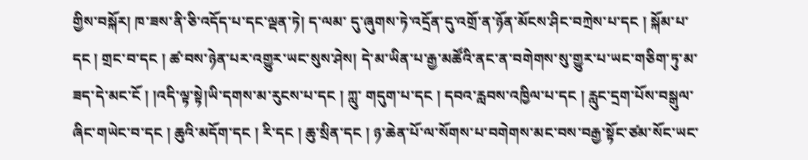གྱིས་བསྐོར། ཁ་ཟས་ནི་ཅི་འདོད་པ་དང་ལྡན་ཏེ། ད་ལམ་ དུ་ཞུགས་ཏེ་འདྲོན་དུ་འགྲོ་ན་ཉོན་མོངས་ཤིང་བཀྲེས་པ་དང ། སྐོམ་པ་དང ། གྲང་བ་དང ། ཚ་བས་ཉེན་པར་འགྱུར་ཡང་སུས་ཤེས། དེ་མ་ཡིན་པ་རྒྱ་མཚོའི་ནང་ན་བགེགས་སུ་གྱུར་པ་ཡང་གཅིག་ཏུ་མ་ཟད་དེ་མང་ངོ ། །འདི་ལྟ་སྟེ།ཡི་དགས་མ་རུངས་པ་དང ། ཀླུ་ གདུག་པ་དང ། དབའ་རླབས་འཁྱིལ་པ་དང ། རླུང་དྲག་པོས་བསྒུལ་ཞིང་གཡེང་བ་དང ། ཆུའི་མདོག་དང ། རི་དང ། ཆུ་སྲིན་དང ། ཉ་ཆེན་པོ་ལ་སོགས་པ་བགེགས་མང་བས་བརྒྱ་སྟོང་ཙམ་སོང་ཡང་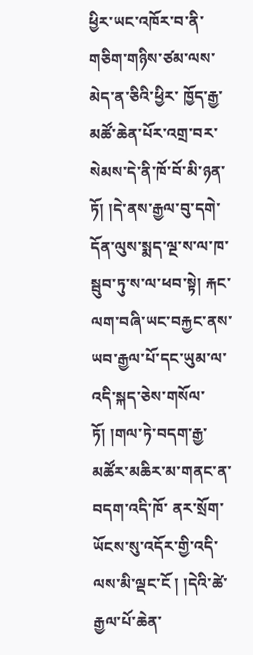ཕྱིར་ཡང་འཁོར་བ་ནི་གཅིག་གཉིས་ཙམ་ལས་མེད་ན་ཅིའི་ཕྱིར་ ཁྱོད་རྒྱ་མཚོ་ཆེན་པོར་འགྲ་བར་སེམས་དེ་ནི་ཁོ་བོ་མི་ཉན་ཏོ། །དེ་ནས་རྒྱལ་བུ་དགེ་དོན་ལུས་སྨད་ལྔ་ས་ལ་ཁ་སྦུབ་ཏུ་ས་ལ་ཕབ་སྟེ། རྐང་ལག་བཞི་ཡང་བརྐྱང་ནས་ཡབ་རྒྱལ་པོ་དང་ཡུམ་ལ་འདི་སྐད་ཅེས་གསོལ་ཏོ། །གལ་ཏེ་བདག་རྒྱ་མཚོར་མཆིར་མ་གནང་ན་བདག་འདི་ཁོ་ ནར་སྲོག་ཡོངས་སུ་འདོར་གྱི་འདི་ལས་མི་ལྡང་ངོ ། །དེའི་ཚེ་རྒྱལ་པོ་ཆེན་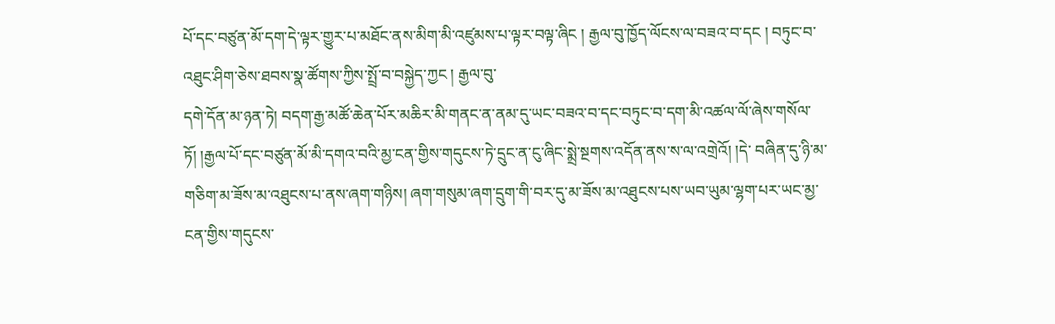པོ་དང་བཙུན་མོ་དག་དེ་ལྟར་གྱུར་པ་མཐོང་ནས་མིག་མི་འཛུམས་པ་ལྟར་བལྟ་ཞིང ། རྒྱལ་བུ་ཁྱོད་ལོངས་ལ་བཟའ་བ་དང ། བཏུང་བ་འཐུང་ཤིག་ཅེས་ཐབས་སྣ་ཚོགས་ཀྱིས་སྤྲོ་བ་བསྐྱེད་ཀྱང ། རྒྱལ་བུ་
དགེ་དོན་མ་ཉན་ཏེ། བདག་རྒྱ་མཚོ་ཆེན་པོར་མཆིར་མི་གནང་ན་ནམ་དུ་ཡང་བཟའ་བ་དང་བཏུང་བ་དག་མི་འཚལ་ལོ་ཞེས་གསོལ་ཏོ། །རྒྱལ་པོ་དང་བཙུན་མོ་མི་དགའ་བའི་མྱ་ངན་གྱིས་གདུངས་ཏེ་དྲུང་ན་ངུ་ཞིང་སྨྲེ་སྔགས་འདོན་ནས་ས་ལ་འགྲེའོ། །དེ་ བཞིན་དུ་ཉི་མ་གཅིག་མ་ཟོས་མ་འཐུངས་པ་ནས་ཞག་གཉིས། ཞག་གསུམ་ཞག་དྲུག་གི་བར་དུ་མ་ཟོས་མ་འཐུངས་པས་ཡབ་ཡུམ་ལྷག་པར་ཡང་མྱ་ངན་གྱིས་གདུངས་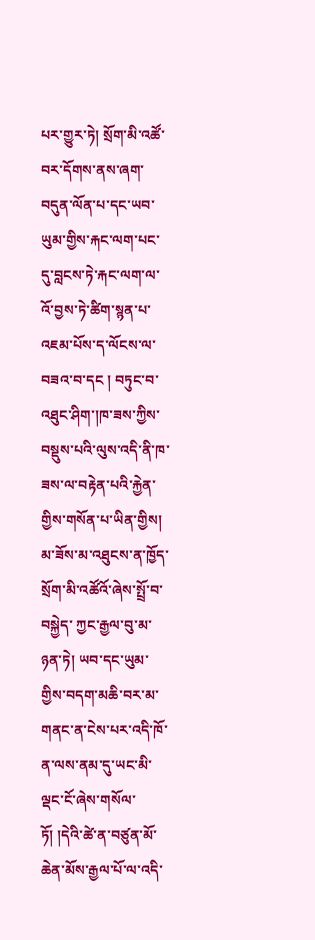པར་གྱུར་ཏེ། སྲོག་མི་འཚོ་བར་དོགས་ནས་ཞག་བདུན་ལོན་པ་དང་ཡབ་ཡུམ་གྱིས་རྐང་ལག་པང་ དུ་བླངས་ཏེ་རྐང་ལག་ལ་འོ་བྱས་ཏེ་ཚིག་སྙན་པ་འཇམ་པོས་ད་ལོངས་ལ་བཟའ་བ་དང ། བཏུང་བ་འཐུང་ཤིག་།ཁ་ཟས་ཀྱིས་བསྡུས་པའི་ལུས་འདི་ནི་ཁ་ཟས་ལ་བརྟེན་པའི་རྐྱེན་གྱིས་གསོན་པ་ཡིན་གྱིས། མ་ཟོས་མ་འཐུངས་ན་ཁྱོད་སྲོག་མི་འཚོའོ་ཞེས་སྤྲོ་བ་བསྐྱེད་ ཀྱང་རྒྱལ་བུ་མ་ཉན་ཏེ། ཡབ་དང་ཡུམ་གྱིས་བདག་མཆི་བར་མ་གནང་ན་ངེས་པར་འདི་ཁོ་ན་ལས་ནམ་དུ་ཡང་མི་ལྡང་ངོ་ཞེས་གསོལ་ཏོ། །དེའི་ཚེ་ན་བཙུན་མོ་ཆེན་མོས་རྒྱལ་པོ་ལ་འདི་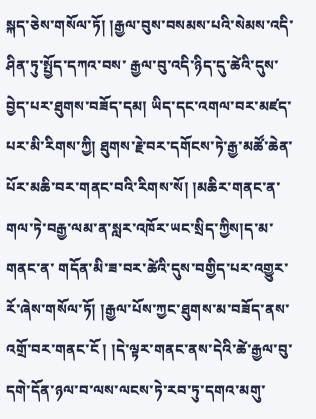སྐད་ཅེས་གསོལ་ཏོ། །རྒྱལ་བུས་བསམས་པའི་སེམས་འདི་ཤིན་ཏུ་སྤྱོད་དཀའ་བས་ རྒྱལ་བུ་འདི་ཉིད་དུ་ཚེའི་དུས་བྱེད་པར་ཐུགས་བཟོད་དམ། ཡིད་དང་འགལ་བར་མཛད་པར་མི་རིགས་ཀྱི། ཐུགས་རྗེ་བར་དགོངས་ཏེ་རྒྱ་མཚོ་ཆེན་པོར་མཆི་བར་གནང་བའི་རིགས་སོ། །མཆིར་གནང་ན་གལ་ཏེ་བརྒྱ་ལམ་ན་སླར་འཁོར་ཡང་སྲིད་ཀྱིས།ད་མ་གནང་ན་ གདོན་མི་ཟ་བར་ཚེའི་དུས་བགྱིད་པར་འགྱུར་རོ་ཞེས་གསོལ་ཏོ། །རྒྱལ་པོས་ཀྱང་ཐུགས་མ་བཟོད་ནས་འགྲོ་བར་གནང་ངོ ། །དེ་ལྟར་གནང་ནས་དེའི་ཚེ་རྒྱལ་བུ་དགེ་དོན་ཉལ་བ་ལས་ལངས་ཏེ་རབ་ཏུ་དགའ་མགུ་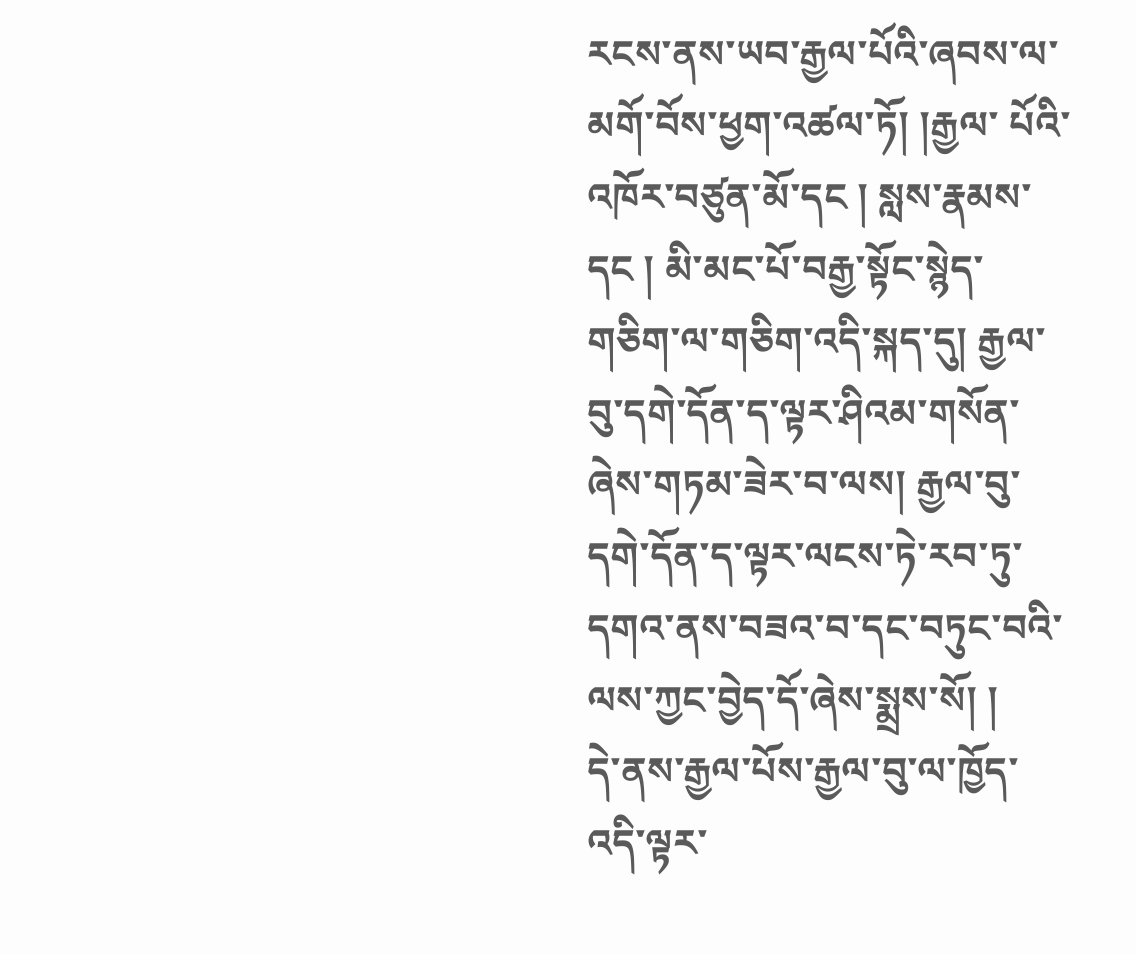རངས་ནས་ཡབ་རྒྱལ་པོའི་ཞབས་ལ་མགོ་བོས་ཕྱག་འཚལ་ཏོ། །རྒྱལ་ པོའི་འཁོར་བཙུན་མོ་དང ། སླས་རྣམས་དང ། མི་མང་པོ་བརྒྱ་སྟོང་སྙེད་གཅིག་ལ་གཅིག་འདི་སྐད་དུ། རྒྱལ་བུ་དགེ་དོན་ད་ལྟར་ཤིའམ་གསོན་ཞེས་གཏམ་ཟེར་བ་ལས། རྒྱལ་བུ་དགེ་དོན་ད་ལྟར་ལངས་ཏེ་རབ་ཏུ་དགའ་ནས་བཟའ་བ་དང་བཏུང་བའི་ལས་ཀྱང་བྱེད་དོ་ཞེས་སྨྲས་སོ། །
དེ་ནས་རྒྱལ་པོས་རྒྱལ་བུ་ལ་ཁྱོད་འདི་ལྟར་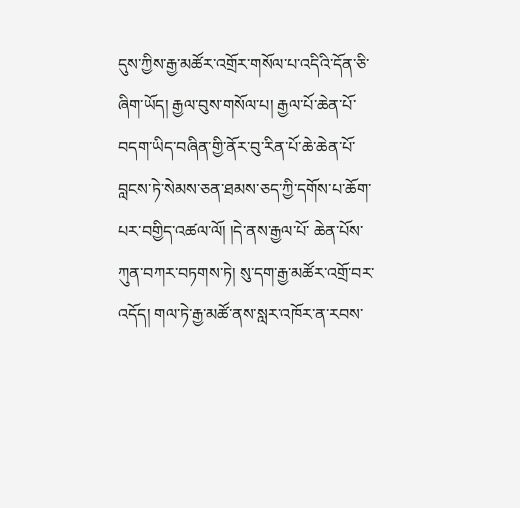དུས་ཀྱིས་རྒྱ་མཚོར་འགྲོར་གསོལ་པ་འདིའི་དོན་ཅི་ཞིག་ཡོད། རྒྱལ་བུས་གསོལ་པ། རྒྱལ་པོ་ཆེན་པོ་བདག་ཡིད་བཞིན་གྱི་ནོར་བུ་རིན་པོ་ཆེ་ཆེན་པོ་བླངས་ཏེ་སེམས་ཅན་ཐམས་ཅད་ཀྱི་དགོས་པ་ཆོག་པར་བགྱིད་འཚལ་ལོ། །དེ་ནས་རྒྱལ་པོ་ ཆེན་པོས་ཀུན་བཀར་བཏགས་ཏེ། སུ་དག་རྒྱ་མཚོར་འགྲོ་བར་འདོད། གལ་ཏེ་རྒྱ་མཚོ་ནས་སླར་འཁོར་ན་རབས་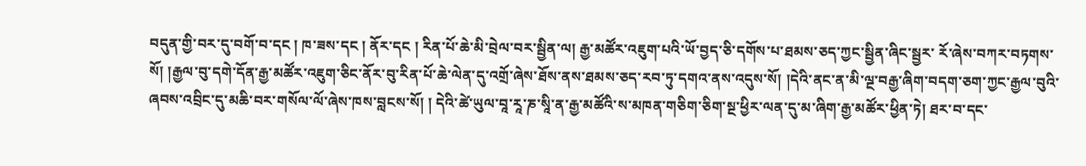བདུན་གྱི་བར་དུ་བགོ་བ་དང ། ཁ་ཟས་དང ། ནོར་དང ། རིན་པོ་ཆེ་མི་བྲེལ་བར་སྦྱིན་ལ། རྒྱ་མཚོར་འཇུག་པའི་ཡོ་བྱད་ཅི་དགོས་པ་ཐམས་ཅད་ཀྱང་སྦྱིན་ཞིང་སྦྱར་ རོ་ཞེས་བཀར་བཏགས་སོ། །རྒྱལ་བུ་དགེ་དོན་རྒྱ་མཚོར་འཇུག་ཅིང་ནོར་བུ་རིན་པོ་ཆེ་ལེན་དུ་འགྲོ་ཞེས་ཐོས་ནས་ཐམས་ཅད་རབ་ཏུ་དགའ་ནས་འདུས་སོ། །དེའི་ནང་ན་མི་ལྔ་བརྒྱ་ཞིག་བདག་ཅག་ཀྱང་རྒྱལ་བུའི་ཞབས་འབྲིང་དུ་མཆི་བར་གསོལ་ལོ་ཞེས་ཁས་བླངས་སོ། ། དེའི་ཚེ་ཡུལ་བཱ་རཱ་ཎ་སཱི་ན་རྒྱ་མཚོའི་ས་མཁན་གཅིག་ཅིག་སྔ་ཕྱིར་ལན་དུ་མ་ཞིག་རྒྱ་མཚོར་ཕྱིན་ཏེ། ཐར་བ་དང་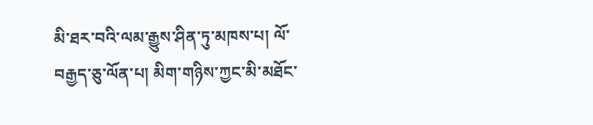མི་ཐར་བའི་ལམ་རྒྱུས་ཤིན་ཏུ་མཁས་པ། ལོ་བརྒྱད་ཅུ་ལོན་པ། མིག་གཉིས་ཀྱང་མི་མཐོང་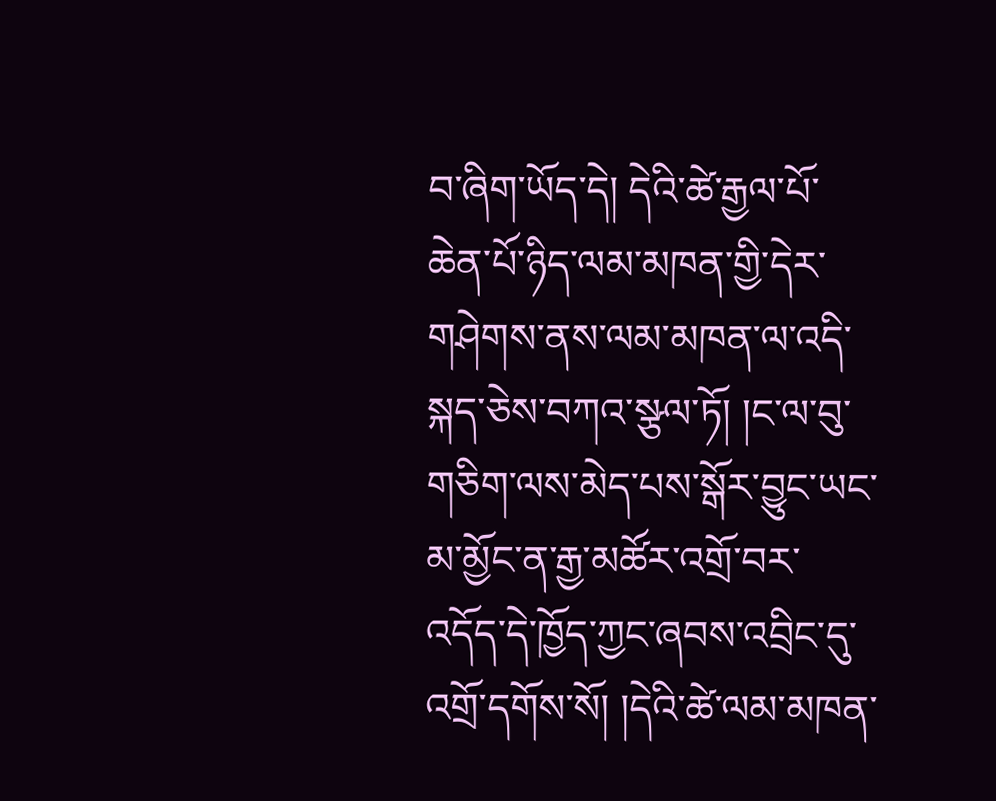བ་ཞིག་ཡོད་དེ། དེའི་ཚེ་རྒྱལ་པོ་ཆེན་པོ་ཉིད་ལམ་མཁན་གྱི་དེར་ གཤེགས་ནས་ལམ་མཁན་ལ་འདི་སྐད་ཅེས་བཀའ་སྩལ་ཏོ། །ང་ལ་བུ་གཅིག་ལས་མེད་པས་སྒོར་བྱུང་ཡང་མ་མྱོང་ན་རྒྱ་མཚོར་འགྲོ་བར་འདོད་དེ་ཁྱོད་ཀྱང་ཞབས་འབྲིང་དུ་འགྲོ་དགོས་སོ། །དེའི་ཚེ་ལམ་མཁན་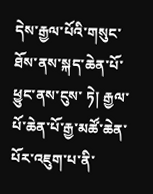དེས་རྒྱལ་པོའི་གསུང་ཐོས་ནས་སྐད་ཆེན་པོ་ཕྱུང་ནས་ངུས་ ཏེ། རྒྱལ་པོ་ཆེན་པོ་རྒྱ་མཚོ་ཆེན་པོར་འཇུག་པ་ནི་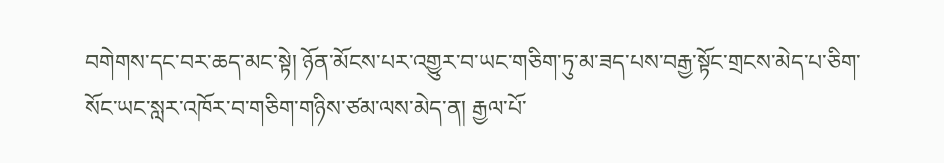བགེགས་དང་བར་ཆད་མང་སྟེ། ཉོན་མོངས་པར་འགྱུར་བ་ཡང་གཅིག་ཏུ་མ་ཟད་པས་བརྒྱ་སྟོང་གྲངས་མེད་པ་ཅིག་སོང་ཡང་སླར་འཁོར་བ་གཅིག་གཉིས་ཙམ་ལས་མེད་ན། རྒྱལ་པོ་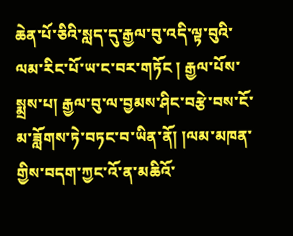ཆེན་པོ་ཅིའི་སླད་དུ་རྒྱལ་བུ་འདི་ལྟ་བུའི་ ལམ་རིང་པོ་ཡ་ང་བར་གཏོང ། རྒྱལ་པོས་སྨྲས་པ། རྒྱལ་བུ་ལ་བྱམས་ཤིང་བརྩེ་བས་ངོ་མ་ཟློགས་ཏེ་བཏང་བ་ཡིན་ནོ། །ལམ་མཁན་གྱིས་བདག་ཀྱང་འོ་ན་མཆིའོ་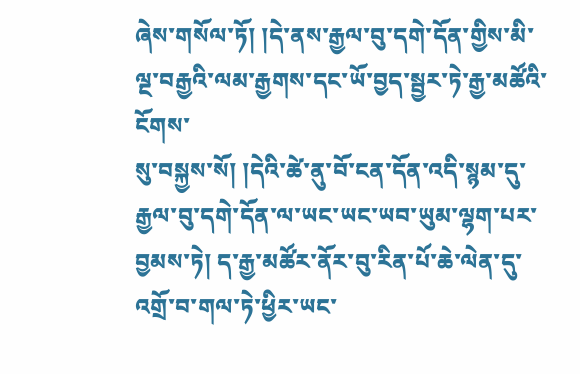ཞེས་གསོལ་ཏོ། །དེ་ནས་རྒྱལ་བུ་དགེ་དོན་གྱིས་མི་ལྔ་བརྒྱའི་ལམ་རྒྱགས་དང་ཡོ་བྱད་སྦྱར་ཏེ་རྒྱ་མཚོའི་ངོགས་
སུ་བསྐྱས་སོ། །དེའི་ཚེ་ནུ་བོ་ངན་དོན་འདི་སྙམ་དུ་རྒྱལ་བུ་དགེ་དོན་ལ་ཡང་ཡང་ཡབ་ཡུམ་ལྷག་པར་བྱམས་ཏེ། ད་རྒྱ་མཚོར་ནོར་བུ་རིན་པོ་ཆེ་ལེན་དུ་འགྲོ་བ་གལ་ཏེ་ཕྱིར་ཡང་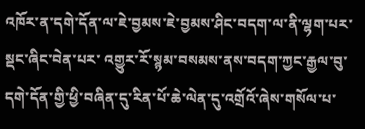འཁོར་ན་དགེ་དོན་ལ་ཇེ་བྱམས་ཇེ་བྱམས་ཤིང་བདག་ལ་ནི་ལྷག་པར་སྡང་ཞིང་བེན་པར་ འགྱུར་རོ་སྙམ་བསམས་ནས་བདག་ཀྱང་རྒྱལ་བུ་དགེ་དོན་གྱི་ཕྱི་བཞིན་དུ་རིན་པོ་ཆེ་ལེན་དུ་འགྲོའོ་ཞེས་གསོལ་པ་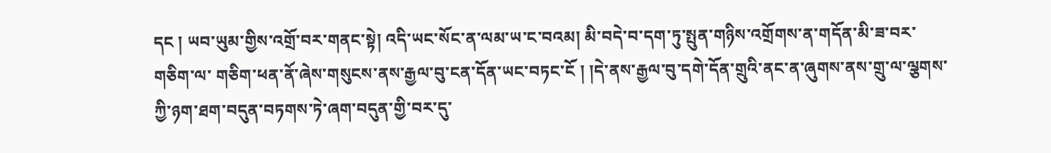དང ། ཡབ་ཡུམ་གྱིས་འགྲོ་བར་གནང་སྟེ། འདི་ཡང་སོང་ན་ལམ་ཡ་ང་བའམ། མི་བདེ་བ་དག་ཏུ་སྤུན་གཉིས་འགྲོགས་ན་གདོན་མི་ཟ་བར་གཅིག་ལ་ གཅིག་ཕན་ནོ་ཞེས་གསུངས་ནས་རྒྱལ་བུ་ངན་དོན་ཡང་བཏང་ངོ ། །དེ་ནས་རྒྱལ་བུ་དགེ་དོན་གྲུའི་ནང་ན་ཞུགས་ནས་གྲུ་ལ་ལྕགས་ཀྱི་ཉག་ཐག་བདུན་བཏགས་ཏེ་ཞག་བདུན་གྱི་བར་དུ་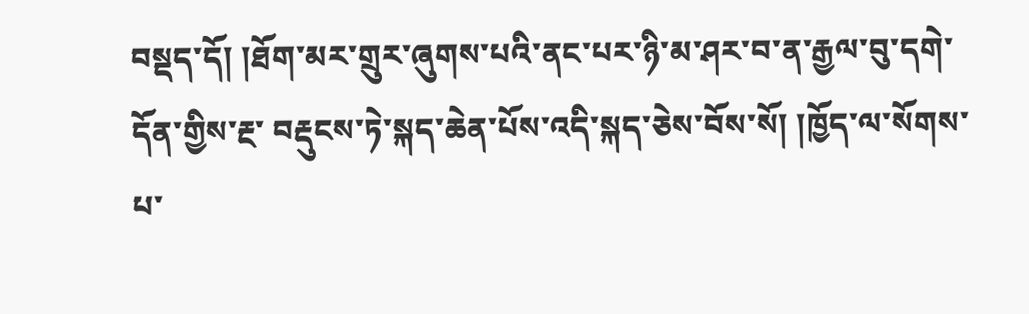བསྡད་དོ། །ཐོག་མར་གྲུར་ཞུགས་པའི་ནང་པར་ཉི་མ་ཤར་བ་ན་རྒྱལ་བུ་དགེ་དོན་གྱིས་རྔ་ བརྡུངས་ཏེ་སྐད་ཆེན་པོས་འདི་སྐད་ཅེས་བོས་སོ། །ཁྱོད་ལ་སོགས་པ་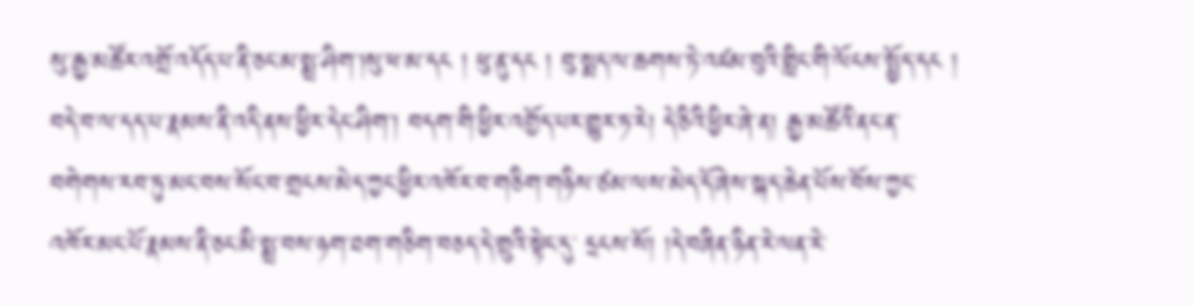སུ་རྒྱ་མཚོར་འགྲོ་འདོད་པ་ནི་ཅང་མ་སྨྲ་ཤིག་།སུ་ཕ་མ་དང ། ཕུ་ནུ་དང ། བུ་སྨད་ལ་ཆགས་ཏེ་འཛམ་བུའི་གླིང་གི་ལོངས་སྤྱོད་དང ། བདེ་བ་ལ་དད་པ་རྣམས་ནི་འདི་ནས་ཕྱིར་དེང་ཤིག་། བདག་གི་ཕྱིར་འགྱོད་པར་གྱུར་ཏ་རེ། དེ་ཅིའི་ཕྱིར་ཞེ་ན། རྒྱ་མཚོའི་ནང་ན་བགེགས་རབ་ཏུ་མང་བས་སོང་བ་གྲངས་མེད་ཀྱང་ཕྱིར་འཁོར་བ་གཅིག་གཉིས་ཙམ་ལས་མེད་དོ་ཞེས་སྐད་ཆེན་པོས་བོས་ཀྱང་འཁོར་མང་པོ་རྣམས་ནི་ཅང་མི་སྨྲ་བས་ཉག་ཐག་གཅིག་བཅད་དེ་གྲུའི་སྟེང་དུ་ དྲངས་སོ། །དེ་བཞིན་ཉིན་རེ་ལན་རེ་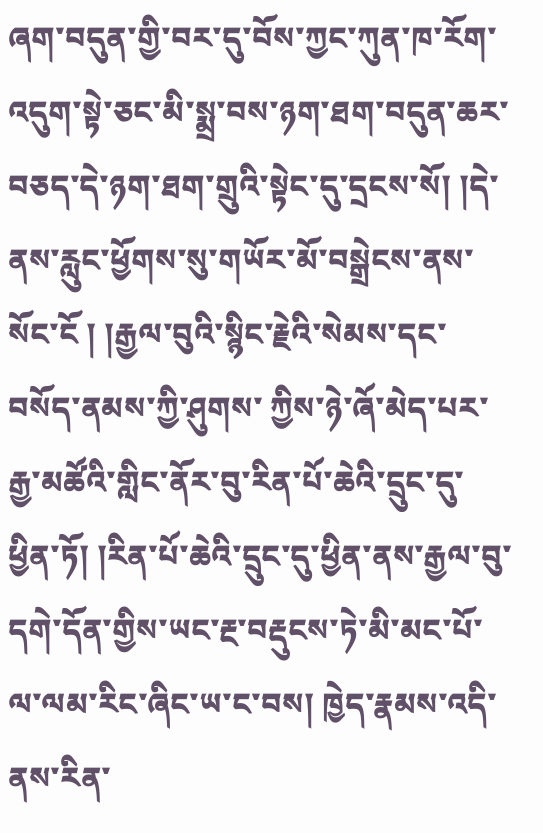ཞག་བདུན་གྱི་བར་དུ་བོས་ཀྱང་ཀུན་ཁ་རོག་འདུག་སྟེ་ཅང་མི་སྨྲ་བས་ཉག་ཐག་བདུན་ཆར་བཅད་དེ་ཉག་ཐག་གྲུའི་སྟེང་དུ་དྲངས་སོ། །དེ་ནས་རླུང་ཕྱོགས་སུ་གཡོར་མོ་བསྒྲེངས་ནས་སོང་ངོ ། །རྒྱལ་བུའི་སྙིང་རྗེའི་སེམས་དང་བསོད་ནམས་ཀྱི་ཤུགས་ ཀྱིས་ཉེ་ཞོ་མེད་པར་རྒྱ་མཚོའི་གླིང་ནོར་བུ་རིན་པོ་ཆེའི་དྲུང་དུ་ཕྱིན་ཏོ། །རིན་པོ་ཆེའི་དྲུང་དུ་ཕྱིན་ནས་རྒྱལ་བུ་དགེ་དོན་གྱིས་ཡང་རྔ་བརྡུངས་ཏེ་མི་མང་པོ་ལ་ལམ་རིང་ཞིང་ཡ་ང་བས། ཁྱེད་རྣམས་འདི་ནས་རིན་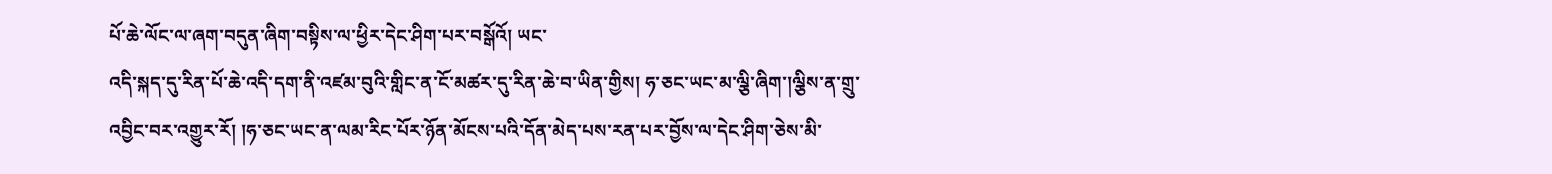པོ་ཆེ་ལོང་ལ་ཞག་བདུན་ཞིག་བསྟིས་ལ་ཕྱིར་དེང་ཤིག་པར་བསྒོའོ། ཡང་
འདི་སྐད་དུ་རིན་པོ་ཆེ་འདི་དག་ནི་འཛམ་བུའི་གླིང་ན་ངོ་མཚར་དུ་རིན་ཆེ་བ་ཡིན་གྱིས། ཧ་ཅང་ཡང་མ་ལྕི་ཞིག་།ལྕིས་ན་གྲུ་འབྱིང་བར་འགྱུར་རོ། །ཧ་ཅང་ཡང་ན་ལམ་རིང་པོར་ཉོན་མོངས་པའི་དོན་མེད་པས་རན་པར་བྱོས་ལ་དེང་ཤིག་ཅེས་མི་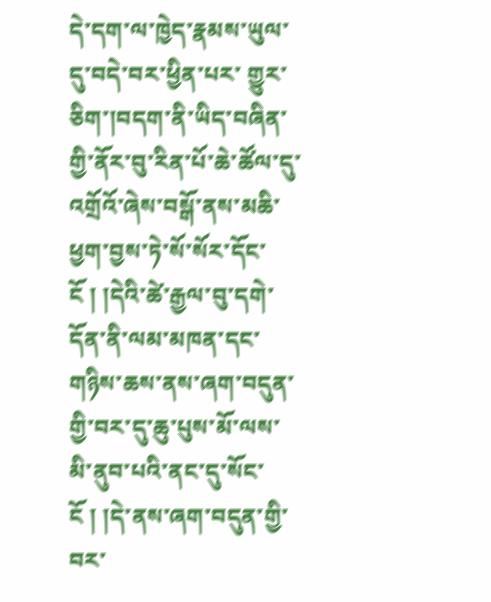དེ་དག་ལ་ཁྱེད་རྣམས་ཡུལ་དུ་བདེ་བར་ཕྱིན་པར་ གྱུར་ཅིག་།བདག་ནི་ཡིད་བཞིན་གྱི་ནོར་བུ་རིན་པོ་ཆེ་ཚོལ་དུ་འགྲོའོ་ཞེས་བསྒོ་ནས་མཆི་ཕྱག་བྱས་ཏེ་སོ་སོར་དོང་ངོ ། །དེའི་ཚེ་རྒྱལ་བུ་དགེ་དོན་ནི་ལམ་མཁན་དང་གཉིས་ཆས་ནས་ཞག་བདུན་གྱི་བར་དུ་ཆུ་པུས་མོ་ལས་མི་ནུབ་པའི་ནང་དུ་སོང་ངོ ། །དེ་ནས་ཞག་བདུན་གྱི་བར་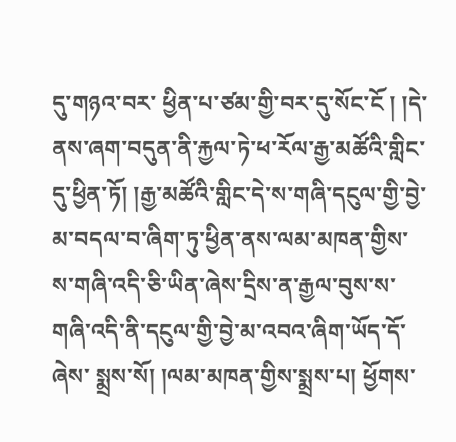དུ་གཉའ་བར་ ཕྱིན་པ་ཙམ་གྱི་བར་དུ་སོང་ངོ ། །དེ་ནས་ཞག་བདུན་ནི་རྐྱལ་ཏེ་ཕ་རོལ་རྒྱ་མཚོའི་གླིང་དུ་ཕྱིན་ཏོ། །རྒྱ་མཚོའི་གླིང་དེ་ས་གཞི་དངུལ་གྱི་བྱེ་མ་བདལ་བ་ཞིག་ཏུ་ཕྱིན་ནས་ལམ་མཁན་གྱིས་ས་གཞི་འདི་ཅི་ཡིན་ཞེས་དྲིས་ན་རྒྱལ་བུས་ས་གཞི་འདི་ནི་དངུལ་གྱི་བྱེ་མ་འབའ་ཞིག་ཡོད་དོ་ཞེས་ སྨྲས་སོ། །ལམ་མཁན་གྱིས་སྨྲས་པ། ཕྱོགས་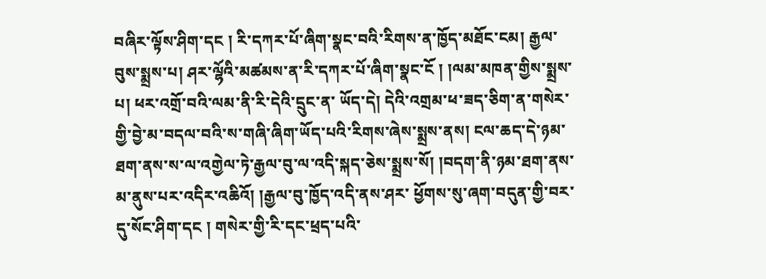བཞིར་ལྟོས་ཤིག་དང ། རི་དཀར་པོ་ཞིག་སྣང་བའི་རིགས་ན་ཁྱོད་མཐོང་ངམ། རྒྱལ་བུས་སྨྲས་པ། ཤར་ལྷོའི་མཚམས་ན་རི་དཀར་པོ་ཞིག་སྣང་ངོ ། །ལམ་མཁན་གྱིས་སྨྲས་པ། ཕར་འགྲོ་བའི་ལམ་ནི་རི་དེའི་དྲུང་ན་ ཡོད་དེ། དེའི་འགྲམ་ཕ་ཟད་ཅིག་ན་གསེར་གྱི་བྱེ་མ་བདལ་བའི་ས་གཞི་ཞིག་ཡོད་པའི་རིགས་ཞེས་སྨྲས་ནས། ངལ་ཆད་དེ་ཉམ་ཐག་ནས་ས་ལ་འགྱེལ་ཏེ་རྒྱལ་བུ་ལ་འདི་སྐད་ཅེས་སྨྲས་སོ། །བདག་ནི་ཉམ་ཐག་ནས་མ་ནུས་པར་འདིར་འཆིའོ། །རྒྱལ་བུ་ཁྱོད་འདི་ནས་ཤར་ ཕྱོགས་སུ་ཞག་བདུན་གྱི་བར་དུ་སོང་ཤིག་དང ། གསེར་གྱི་རི་དང་ཕྲད་པའི་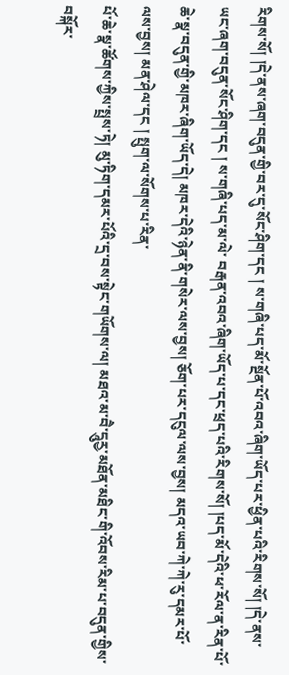རིགས་སོ། །དེ་ནས་ཞག་བདུན་གྱི་བར་དུ་སོང་ཤིག་དང ། ས་གཞི་པད་མོ་སྔོན་པོ་འབའ་ཞིག་ཡོད་པར་ཕྱིན་པའི་རིགས་སོ། །དེ་ནས་ཡང་ཞག་བདུན་སོང་ཤིག་དང ། ས་གཞི་པད་མ་ལེ་ བརྒན་འབའ་ཞིག་ཡོད་པ་དང་ཕྲད་པའི་རིགས་སོ། །པད་མོ་དེའི་ཕ་རོལ་ན་རིན་པོ་ཆེ་སྣ་བདུན་གྱི་མཁར་ཞིག་ཡོད་དེ། མཁར་དེའི་ཉེན་ནི་གསེར་ལས་བྱས། ཅོག་པར་དངུལ་ལས་བྱས། མདའ་ཡབ་ཀེ་ཀེ་རུ་དམར་པོ་ལས་བྱས། མན་ཤེལ་དང ། སྤུག་ལ་སོགས་པ་རིན་
པོ་ཆེ་སྣ་ཚོགས་ཀྱིས་སྤྲས་ཏེ། མུ་ཏིག་དམར་པོའི་དྲ་བས་སྟེང་གཡོགས་ལ། མཐའ་མ་བཻ་དཱུརྱ་མཐོན་མཐིང་གི་འོབས་རིམ་པ་བདུན་གྱིས་བསྐོར་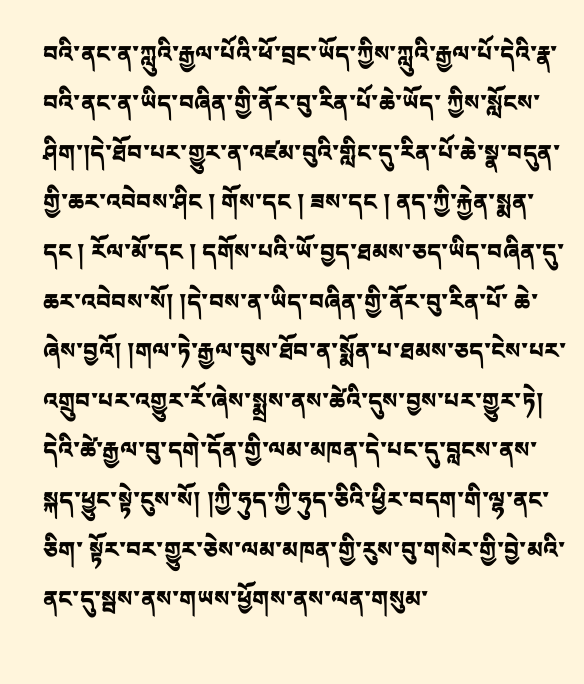བའི་ནང་ན་ཀླུའི་རྒྱལ་པོའི་ཕོ་བྲང་ཡོད་ཀྱིས་ཀླུའི་རྒྱལ་པོ་དེའི་རྣ་བའི་ནང་ན་ཡིད་བཞིན་གྱི་ནོར་བུ་རིན་པོ་ཆེ་ཡོད་ ཀྱིས་སློངས་ཤིག་།དེ་ཐོབ་པར་གྱུར་ན་འཛམ་བུའི་གླིང་དུ་རིན་པོ་ཆེ་སྣ་བདུན་གྱི་ཆར་འབེབས་ཤིང ། གོས་དང ། ཟས་དང ། ནད་ཀྱི་རྐྱེན་སྨན་དང ། རོལ་མོ་དང ། དགོས་པའི་ཡོ་བྱད་ཐམས་ཅད་ཡིད་བཞིན་དུ་ཆར་འབེབས་སོ། །དེ་བས་ན་ཡིད་བཞིན་གྱི་ནོར་བུ་རིན་པོ་ ཆེ་ཞེས་བྱའོ། །གལ་ཏེ་རྒྱལ་བུས་ཐོབ་ན་སྨོན་པ་ཐམས་ཅད་ངེས་པར་འགྲུབ་པར་འགྱུར་རོ་ཞེས་སྨྲས་ནས་ཚེའི་དུས་བྱས་པར་གྱུར་ཏེ། དེའི་ཚེ་རྒྱལ་བུ་དགེ་དོན་གྱི་ལམ་མཁན་དེ་པང་དུ་བླངས་ནས་སྐད་ཕྱུང་སྟེ་ངུས་སོ། །ཀྱི་ཧུད་ཀྱི་ཧུད་ཅིའི་ཕྱིར་བདག་གི་ལྷ་ནང་ཅིག་ སྟོར་བར་གྱུར་ཅེས་ལམ་མཁན་གྱི་རུས་བུ་གསེར་གྱི་བྱེ་མའི་ནང་དུ་སྦས་ནས་གཡས་ཕྱོགས་ནས་ལན་གསུམ་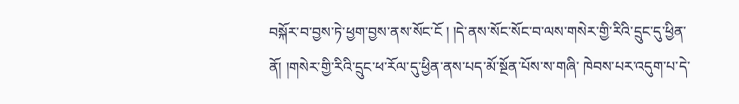བསྐོར་བ་བྱས་ཏེ་ཕྱག་བྱས་ནས་སོང་ངོ ། །དེ་ནས་སོང་སོང་བ་ལས་གསེར་གྱི་རིའི་དྲུང་དུ་ཕྱིན་ནོ། །གསེར་གྱི་རིའི་དྲུང་ཕ་རོལ་དུ་ཕྱིན་ནས་པད་མོ་སྔོན་པོས་ས་གཞི་ ཁེབས་པར་འདུག་པ་དེ་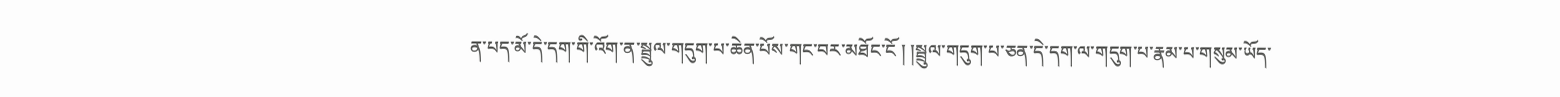ན་པད་མོ་དེ་དག་གི་འོག་ན་སྦྲུལ་གདུག་པ་ཆེན་པོས་གང་བར་མཐོང་ངོ ། །སྦྲུལ་གདུག་པ་ཅན་དེ་དག་ལ་གདུག་པ་རྣམ་པ་གསུམ་ཡོད་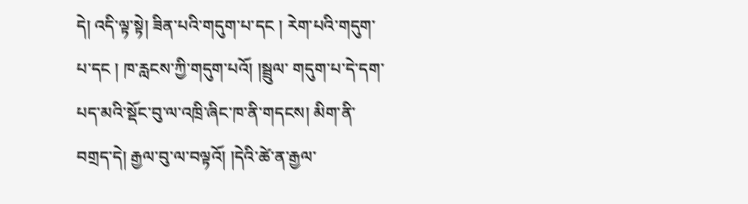དེ། འདི་ལྟ་སྟེ། ཟིན་པའི་གདུག་པ་དང ། རེག་པའི་གདུག་པ་དང ། ཁ་རླངས་ཀྱི་གདུག་པའོ། །སྦྲུལ་ གདུག་པ་དེ་དག་པད་མའི་སྡོང་བུ་ལ་འཁྲི་ཞིང་ཁ་ནི་གདངས། མིག་ནི་བགྲད་དེ། རྒྱལ་བུ་ལ་བལྟའོ། །དེའི་ཚེ་ན་རྒྱལ་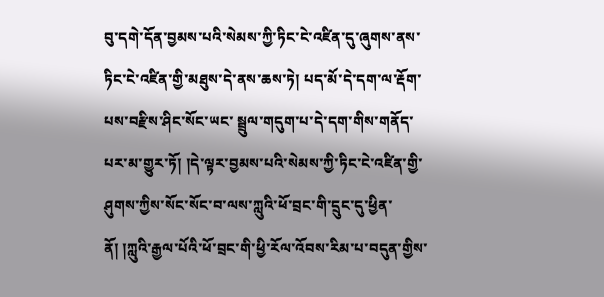བུ་དགེ་དོན་བྱམས་པའི་སེམས་ཀྱི་ཏིང་ངེ་འཛིན་དུ་ཞུགས་ནས་ཏིང་ངེ་འཛིན་གྱི་མཐུས་དེ་ནས་ཆས་ཏེ། པད་མོ་དེ་དག་ལ་རྡོག་པས་བརྫིས་ཤིང་སོང་ཡང་ སྦྲུལ་གདུག་པ་དེ་དག་གིས་གནོད་པར་མ་གྱུར་ཏོ། །དེ་ལྟར་བྱམས་པའི་སེམས་ཀྱི་ཏིང་ངེ་འཛིན་གྱི་ཤུགས་ཀྱིས་སོང་སོང་བ་ལས་ཀླུའི་ཕོ་བྲང་གི་དྲུང་དུ་ཕྱིན་ནོ། །ཀླུའི་རྒྱལ་པོའི་ཕོ་བྲང་གི་ཕྱི་རོལ་འོབས་རིམ་པ་བདུན་གྱིས་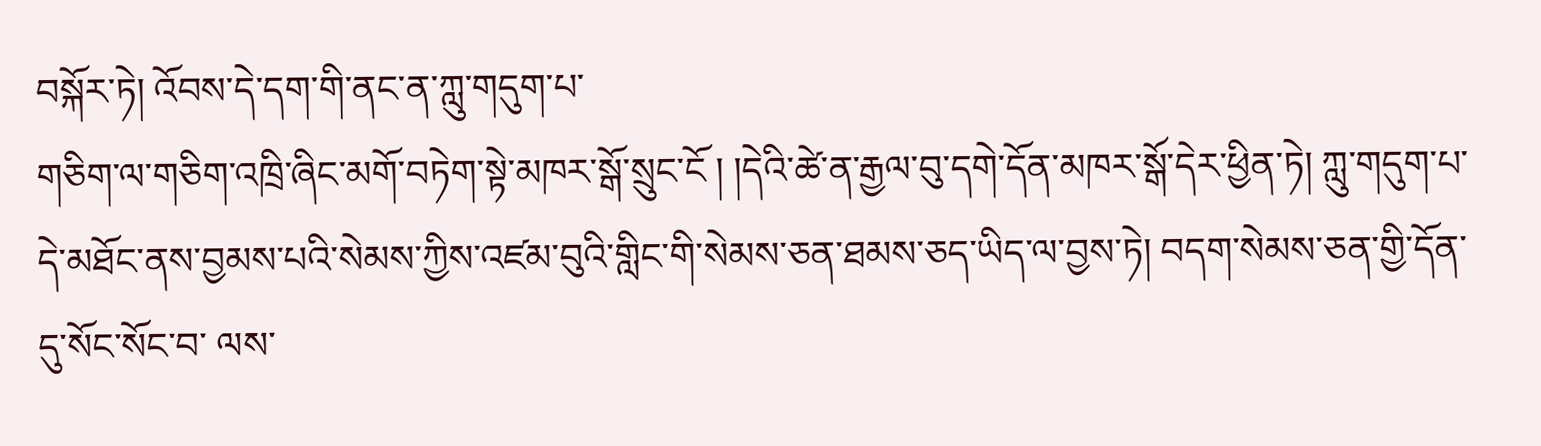བསྐོར་ཏེ། འོབས་དེ་དག་གི་ནང་ན་ཀླུ་གདུག་པ་
གཅིག་ལ་གཅིག་འཁྲི་ཞིང་མགོ་བཏེག་སྟེ་མཁར་སྒོ་སྲུང་ངོ ། །དེའི་ཚེ་ན་རྒྱལ་བུ་དགེ་དོན་མཁར་སྒོ་དེར་ཕྱིན་ཏེ། ཀླུ་གདུག་པ་དེ་མཐོང་ནས་བྱམས་པའི་སེམས་ཀྱིས་འཛམ་བུའི་གླིང་གི་སེམས་ཅན་ཐམས་ཅད་ཡིད་ལ་བྱས་ཏེ། བདག་སེམས་ཅན་གྱི་དོན་དུ་སོང་སོང་བ་ ལས་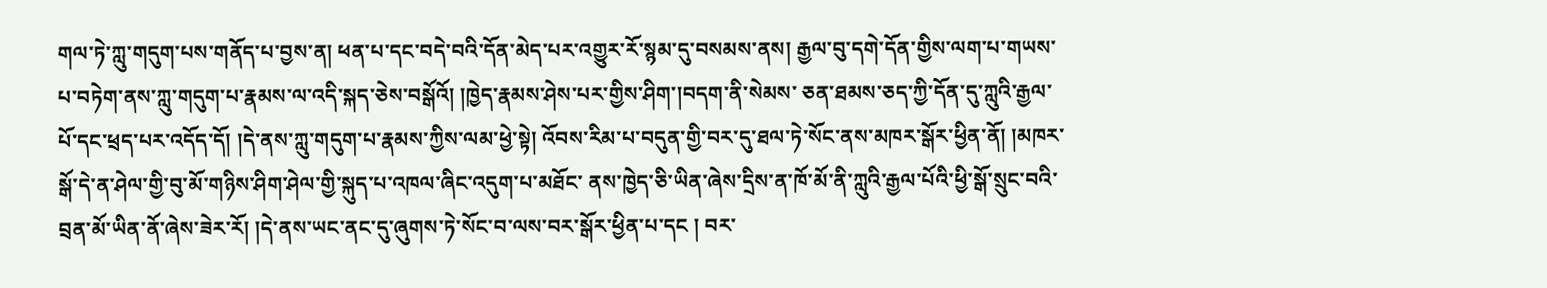གལ་ཏེ་ཀླུ་གདུག་པས་གནོད་པ་བྱས་ན། ཕན་པ་དང་བདེ་བའི་དོན་མེད་པར་འགྱུར་རོ་སྙམ་དུ་བསམས་ནས། རྒྱལ་བུ་དགེ་དོན་གྱིས་ལག་པ་གཡས་པ་བཏེག་ནས་ཀླུ་གདུག་པ་རྣམས་ལ་འདི་སྐད་ཅེས་བསྒོའོ། །ཁྱེད་རྣམས་ཤེས་པར་གྱིས་ཤིག་།བདག་ནི་སེམས་ ཅན་ཐམས་ཅད་ཀྱི་དོན་དུ་ཀླུའི་རྒྱལ་པོ་དང་ཕྲད་པར་འདོད་དོ། །དེ་ནས་ཀླུ་གདུག་པ་རྣམས་ཀྱིས་ལམ་ཕྱེ་སྟེ། འོབས་རིམ་པ་བདུན་གྱི་བར་དུ་ཐལ་ཏེ་སོང་ནས་མཁར་སྒོར་ཕྱིན་ནོ། །མཁར་སྒོ་དེ་ན་ཤེལ་གྱི་བུ་མོ་གཉིས་ཤིག་ཤེལ་གྱི་སྐུད་པ་འཁལ་ཞིང་འདུག་པ་མཐོང་ ནས་ཁྱེད་ཅི་ཡིན་ཞེས་དྲིས་ན་ཁོ་མོ་ནི་ཀླུའི་རྒྱལ་པོའི་ཕྱི་སྒོ་སྲུང་བའི་བྲན་མོ་ཡིན་ནོ་ཞེས་ཟེར་རོ། །དེ་ནས་ཡང་ནང་དུ་ཞུགས་ཏེ་སོང་བ་ལས་བར་སྒོར་ཕྱིན་པ་དང ། བར་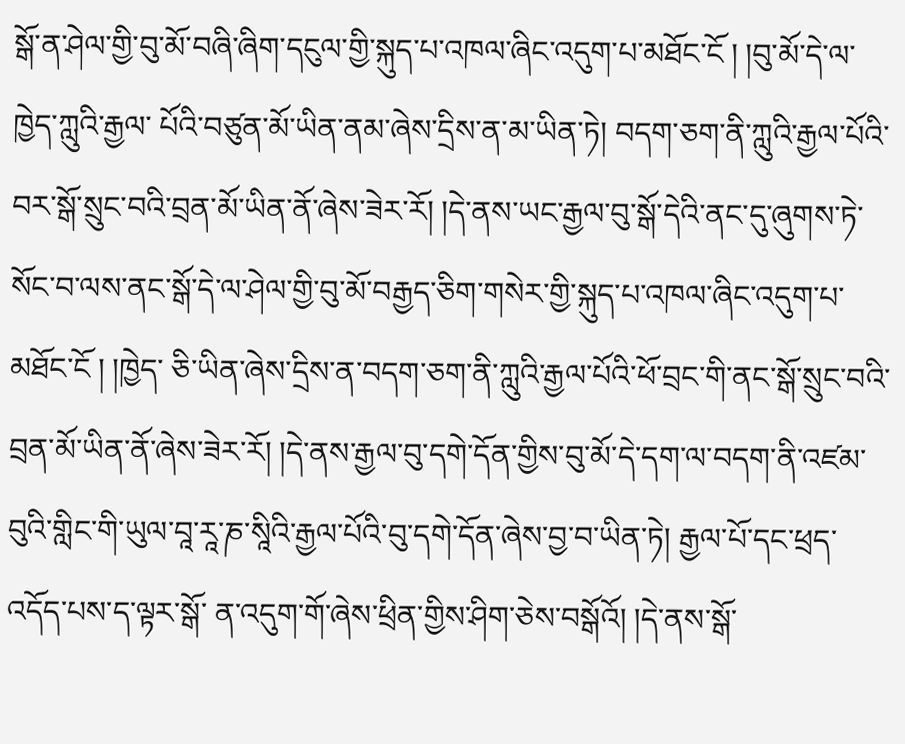སྒོ་ན་ཤེལ་གྱི་བུ་མོ་བཞི་ཞིག་དངུལ་གྱི་སྐུད་པ་འཁལ་ཞིང་འདུག་པ་མཐོང་ངོ ། །བུ་མོ་དེ་ལ་ཁྱེད་ཀླུའི་རྒྱལ་ པོའི་བཙུན་མོ་ཡིན་ནམ་ཞེས་དྲིས་ན་མ་ཡིན་ཏེ། བདག་ཅག་ནི་ཀླུའི་རྒྱལ་པོའི་བར་སྒོ་སྲུང་བའི་བྲན་མོ་ཡིན་ནོ་ཞེས་ཟེར་རོ། །དེ་ནས་ཡང་རྒྱལ་བུ་སྒོ་དེའི་ནང་དུ་ཞུགས་ཏེ་སོང་བ་ལས་ནང་སྒོ་དེ་ལ་ཤེལ་གྱི་བུ་མོ་བརྒྱད་ཅིག་གསེར་གྱི་སྐུད་པ་འཁལ་ཞིང་འདུག་པ་མཐོང་ངོ ། །ཁྱེད་ ཅི་ཡིན་ཞེས་དྲིས་ན་བདག་ཅག་ནི་ཀླུའི་རྒྱལ་པོའི་ཕོ་བྲང་གི་ནང་སྒོ་སྲུང་བའི་བྲན་མོ་ཡིན་ནོ་ཞེས་ཟེར་རོ། །དེ་ནས་རྒྱལ་བུ་དགེ་དོན་གྱིས་བུ་མོ་དེ་དག་ལ་བདག་ནི་འཛམ་བུའི་གླིང་གི་ཡུལ་བཱ་རཱ་ཎ་སཱིའི་རྒྱལ་པོའི་བུ་དགེ་དོན་ཞེས་བྱ་བ་ཡིན་ཏེ། རྒྱལ་པོ་དང་ཕྲད་འདོད་པས་ད་ལྟར་སྒོ་ ན་འདུག་གོ་ཞེས་ཕྲིན་གྱིས་ཤིག་ཅེས་བསྒོའོ། །དེ་ནས་སྒོ་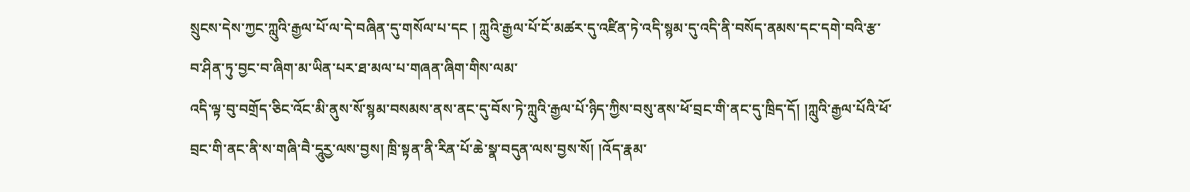སྲུངས་དེས་ཀྱང་ཀླུའི་རྒྱལ་པོ་ལ་དེ་བཞིན་དུ་གསོལ་པ་དང ། ཀླུའི་རྒྱལ་པོ་ངོ་མཚར་དུ་འཛིན་ཏེ་འདི་སྙམ་དུ་འདི་ནི་བསོད་ནམས་དང་དགེ་བའི་རྩ་བ་ཤིན་ཏུ་བྱང་བ་ཞིག་མ་ཡིན་པར་ཐ་མལ་པ་གཞན་ཞིག་གིས་ལམ་
འདི་ལྟ་བུ་བགྲོད་ཅིང་འོང་མི་ནུས་སོ་སྙམ་བསམས་ནས་ནང་དུ་བོས་ཏེ་ཀླུའི་རྒྱལ་པོ་ཉིད་ཀྱིས་བསུ་ནས་ཕོ་བྲང་གི་ནང་དུ་ཁྲིད་དོ། །ཀླུའི་རྒྱལ་པོའི་ཕོ་བྲང་གི་ནང་ནི་ས་གཞི་བཻ་དཱུརྱ་ལས་བྱས། ཁྲི་སྟན་ནི་རིན་པོ་ཆེ་སྣ་བདུན་ལས་བྱས་སོ། །འོད་རྣམ་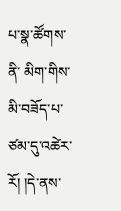པ་སྣ་ཚོགས་ནི་ མིག་གིས་མི་བཟོད་པ་ཙམ་དུ་འཚེར་རོ། །དེ་ནས་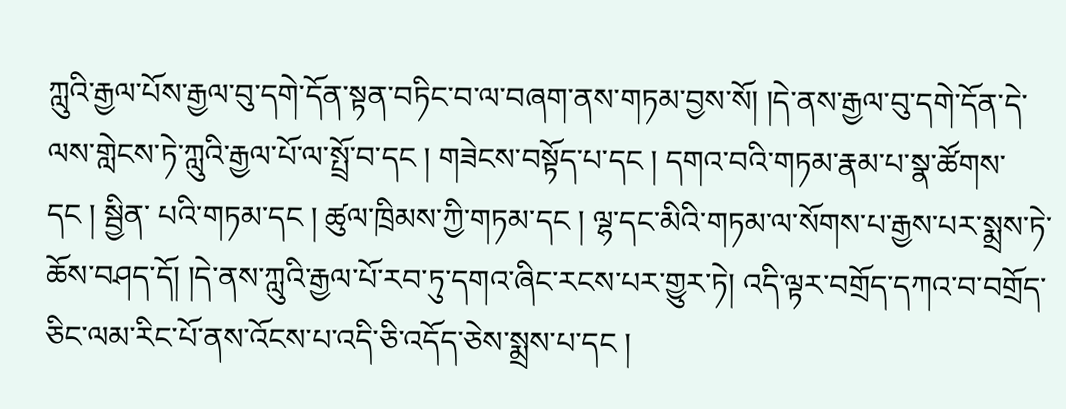ཀླུའི་རྒྱལ་པོས་རྒྱལ་བུ་དགེ་དོན་སྟན་བཏིང་བ་ལ་བཞག་ནས་གཏམ་བྱས་སོ། །དེ་ནས་རྒྱལ་བུ་དགེ་དོན་དེ་ལས་གླེངས་ཏེ་ཀླུའི་རྒྱལ་པོ་ལ་སྤྲོ་བ་དང ། གཟེངས་བསྟོད་པ་དང ། དགའ་བའི་གཏམ་རྣམ་པ་སྣ་ཚོགས་དང ། སྦྱིན་ པའི་གཏམ་དང ། ཚུལ་ཁྲིམས་ཀྱི་གཏམ་དང ། ལྷ་དང་མིའི་གཏམ་ལ་སོགས་པ་རྒྱས་པར་སྨྲས་ཏེ་ཆོས་བཤད་དོ། །དེ་ནས་ཀླུའི་རྒྱལ་པོ་རབ་ཏུ་དགའ་ཞིང་རངས་པར་གྱུར་ཏེ། འདི་ལྟར་བགྲོད་དཀའ་བ་བགྲོད་ཅིང་ལམ་རིང་པོ་ནས་འོངས་པ་འདི་ཅི་འདོད་ཅེས་སྨྲས་པ་དང །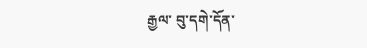རྒྱལ་ བུ་དགེ་དོན་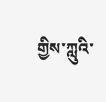གྱིས་ཀླུའི་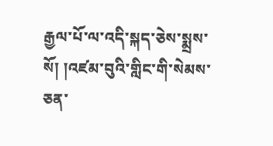རྒྱལ་པོ་ལ་འདི་སྐད་ཅེས་སྨྲས་སོ། །འཛམ་བུའི་གླིང་གི་སེམས་ཅན་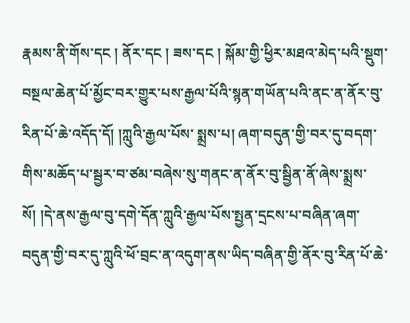རྣམས་ནི་གོས་དང ། ནོར་དང ། ཟས་དང ། སྐོམ་གྱི་ཕྱིར་མཐའ་མེད་པའི་སྡུག་བསྔལ་ཆེན་པོ་མྱོང་བར་གྱུར་པས་རྒྱལ་པོའི་སྙན་གཡོན་པའི་ནང་ན་ནོར་བུ་རིན་པོ་ཆེ་འདོད་དོ། །ཀླུའི་རྒྱལ་པོས་ སྨྲས་པ། ཞག་བདུན་གྱི་བར་དུ་བདག་གིས་མཆོད་པ་སྦྱར་བ་ཙམ་བཞེས་སུ་གནང་ན་ནོར་བུ་སྦྱིན་ནོ་ཞེས་སྨྲས་སོ། །དེ་ནས་རྒྱལ་བུ་དགེ་དོན་ཀླུའི་རྒྱལ་པོས་སྤྱན་དྲངས་པ་བཞིན་ཞག་བདུན་གྱི་བར་དུ་ཀླུའི་ཕོ་བྲང་ན་འདུག་ནས་ཡིད་བཞིན་གྱི་ནོར་བུ་རིན་པོ་ཆེ་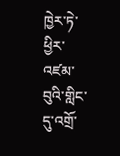ཁྱེར་ཏེ་ཕྱིར་འཛམ་བུའི་གླིང་དུ་འགྲོ་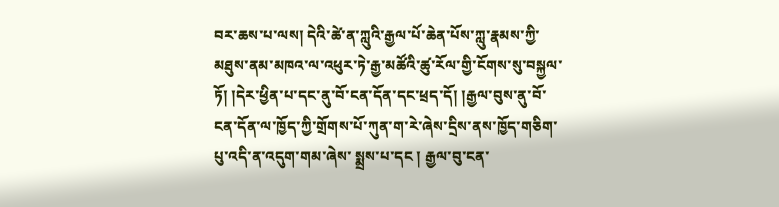བར་ཆས་པ་ལས། དེའི་ཚེ་ན་ཀླུའི་རྒྱལ་པོ་ཆེན་པོས་ཀླུ་རྣམས་ཀྱི་མཐུས་ནམ་མཁའ་ལ་འཕུར་ཏེ་རྒྱ་མཚོའི་ཚུ་རོལ་གྱི་ངོགས་སུ་བསྐྱལ་ཏོ། །དེར་ཕྱིན་པ་དང་ནུ་བོ་ངན་དོན་དང་ཕྲད་དོ། །རྒྱལ་བུས་ནུ་བོ་ངན་དོན་ལ་ཁྱོད་ཀྱི་གྲོགས་པོ་ཀུན་ག་རེ་ཞེས་དྲིས་ནས་ཁྱོད་གཅིག་པུ་འདི་ན་འདུག་གམ་ཞེས་ སྨྲས་པ་དང ། རྒྱལ་བུ་ངན་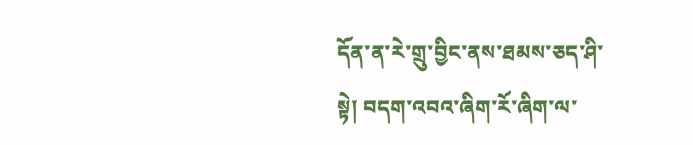དོན་ན་རེ་གྲུ་བྱིང་ནས་ཐམས་ཅད་ཤི་སྟེ། བདག་འབའ་ཞིག་རོ་ཞིག་ལ་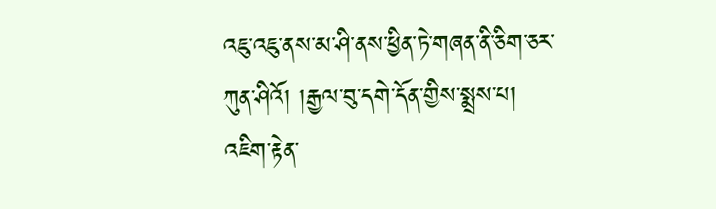འཇུ་འཇུ་ནས་མ་ཤི་ནས་ཕྱིན་ཏེ་གཞན་ནི་ཅིག་ཅར་ཀུན་ཤིའོ། །རྒྱལ་བུ་དགེ་དོན་གྱིས་སྨྲས་པ། འཇིག་རྟེན་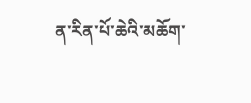ན་རིན་པོ་ཆེའི་མཆོག་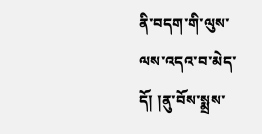ནི་བདག་གི་ལུས་ལས་འདའ་བ་མེད་དོ། །ནུ་བོས་སྨྲས་